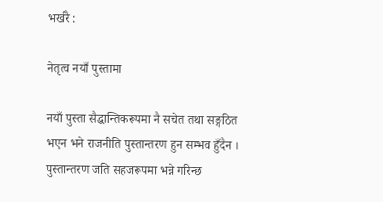भर्खरै :

नेतृत्व नयाँ पुस्तामा

नयाँ पुस्ता सैद्धान्तिकरूपमा नै सचेत तथा सङ्गठित भएन भने राजनीति पुस्तान्तरण हुन सम्भव हुँदैन । पुस्तान्तरण जति सहजरूपमा भन्ने गरिन्छ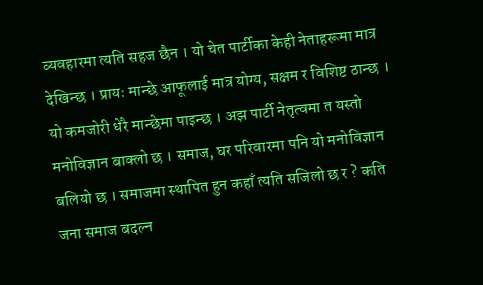व्यवहारमा त्यति सहज छैन । यो चेत पार्टीका केही नेताहरूमा मात्र देखिन्छ । प्रायः मान्छे आफूलाई मात्र योग्य, सक्षम र विशिष्ट ठान्छ । यो कमजोरी धेरै मान्छेमा पाइन्छ । अझ पार्टी नेतृत्वमा त यस्तो मनोविज्ञान बाक्लो छ । समाज, घर परिवारमा पनि यो मनोविज्ञान बलियो छ । समाजमा स्थापित हुन कहाँ त्यति सजिलो छ र ? कति जना समाज बदल्न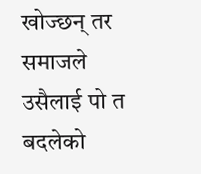खोज्छन् तर समाजले उसैलाई पो त बदलेको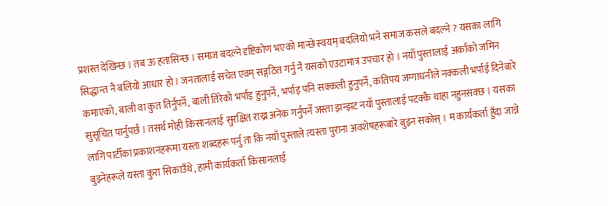प्रशस्त देखिन्छ । तब ऊ हतासिन्छ । समाज बदल्ने दृष्टिकोण भएको मान्छे स्वयम् बदलियो भने समाज कसले बदल्ने ? यसका लागि सिद्धान्त नै बलियो आधार हो । जनतालाई सचेत एवम् सङ्गठित गर्नु नै यसको एउटामात्र उपचार हो । नयाँ पुस्तालाई अर्काको जमिन कमाएको, बाली वा कुत तिर्नुपर्ने, बाली तिरेको भर्पाइ हुनुपर्ने, भर्पाइ पनि सक्कली हुनुपर्ने, कतिपय जग्गाधनीले नक्कली भर्पाई दिनेबारे सुसूचित पार्नुपर्छ । तसर्थ मोही किसानलाई सुरक्षित राख्न अनेक गर्नुपर्ने जस्ता झन्झट नयाँ पुस्तालाई पटक्कै थाहा नहुनसक्छ । यसका लागि पार्टीका प्रकाशनहरूमा यस्ता शब्दहरू पर्नु ता कि नयाँ पुस्ताले त्यस्ता पुराना अवशेषहरूबारे बुझ्न सकोस् । म कार्यकर्ता हुँदा जान्ने बुझ्नेहरूले यस्ता कुरा सिकाउँथे, हामी कार्यकर्ता किसानलाई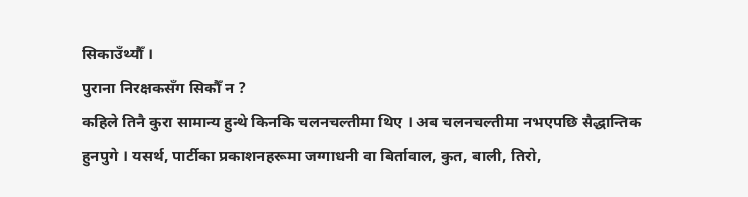सिकाउँथ्यौँ ।
पुराना निरक्षकसँग सिकौँ न ?
कहिले तिनै कुरा सामान्य हुन्थे किनकि चलनचल्तीमा थिए । अब चलनचल्तीमा नभएपछि सैद्धान्तिक हुनपुगे । यसर्थ, पार्टीका प्रकाशनहरूमा जग्गाधनी वा बिर्तावाल, कुत, बाली, तिरो,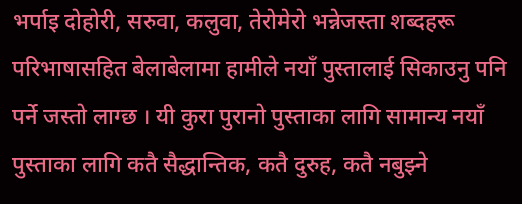भर्पाइ दोहोरी, सरुवा, कलुवा, तेरोमेरो भन्नेजस्ता शब्दहरू परिभाषासहित बेलाबेलामा हामीले नयाँ पुस्तालाई सिकाउनु पनि पर्ने जस्तो लाग्छ । यी कुरा पुरानो पुस्ताका लागि सामान्य नयाँ पुस्ताका लागि कतै सैद्धान्तिक, कतै दुरुह, कतै नबुझ्ने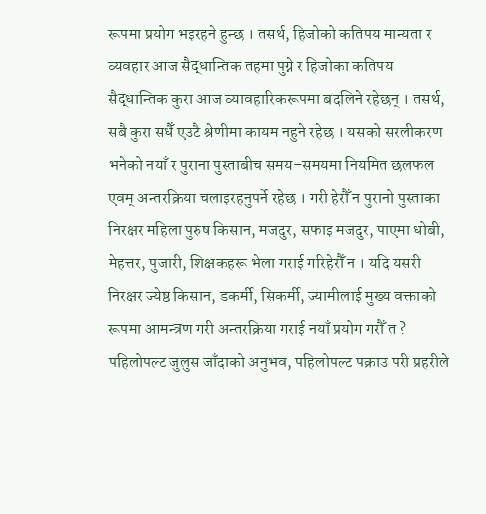रूपमा प्रयोग भइरहने हुन्छ । तसर्थ, हिजोको कतिपय मान्यता र व्यवहार आज सैद्धान्तिक तहमा पुग्ने र हिजोका कतिपय सैद्धान्तिक कुरा आज व्यावहारिकरूपमा बदलिने रहेछन् । तसर्थ, सबै कुरा सधैँ एउटै श्रेणीमा कायम नहुने रहेछ । यसको सरलीकरण भनेको नयाँ र पुराना पुस्ताबीच समय–समयमा नियमित छलफल एवम् अन्तरक्रिया चलाइरहनुपर्ने रहेछ । गरी हेरौँ न पुरानो पुस्ताका निरक्षर महिला पुरुष किसान, मजदुर, सफाइ मजदुर, पाएमा धोबी, मेहत्तर, पुजारी, शिक्षकहरू भेला गराई गरिहेरौँ न । यदि यसरी निरक्षर ज्येष्ठ किसान, डकर्मी, सिकर्मी, ज्यामीलाई मुख्य वक्ताको रूपमा आमन्त्रण गरी अन्तरक्रिया गराई नयाँ प्रयोग गरौँ त ? पहिलोपल्ट जुलुस जाँदाको अनुभव, पहिलोपल्ट पक्राउ परी प्रहरीले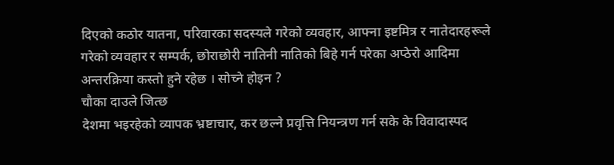दिएको कठोर यातना, परिवारका सदस्यले गरेको व्यवहार, आफ्ना इष्टमित्र र नातेदारहरूले गरेको व्यवहार र सम्पर्क, छोराछोरी नातिनी नातिको बिहे गर्न परेका अप्ठेरो आदिमा अन्तरक्रिया कस्तो हुने रहेछ । सोच्ने होइन ?
चौका दाउले जित्छ
देशमा भइरहेको व्यापक भ्रष्टाचार, कर छल्ने प्रवृत्ति नियन्त्रण गर्न सके के विवादास्पद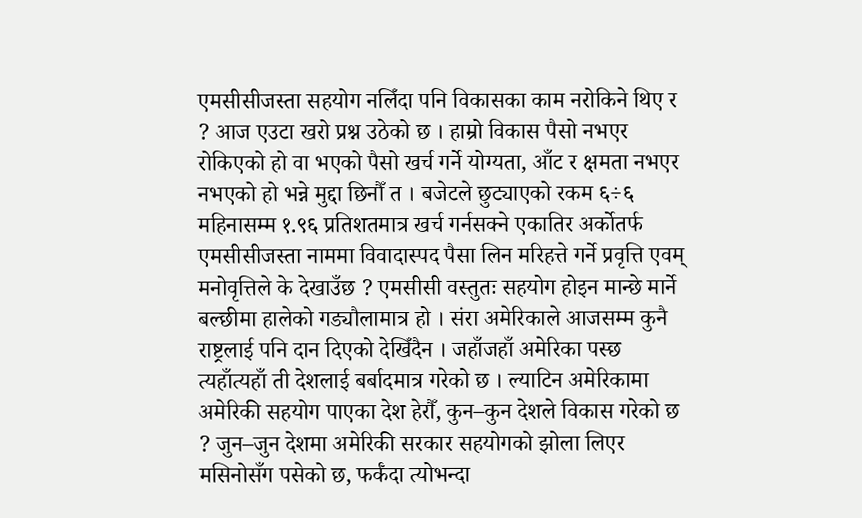एमसीसीजस्ता सहयोग नलिँदा पनि विकासका काम नरोकिने थिए र ? आज एउटा खरो प्रश्न उठेको छ । हाम्रो विकास पैसो नभएर रोकिएको हो वा भएको पैसो खर्च गर्ने योग्यता, आँट र क्षमता नभएर नभएको हो भन्ने मुद्दा छिनौँ त । बजेटले छुट्याएको रकम ६÷६ महिनासम्म १.९६ प्रतिशतमात्र खर्च गर्नसक्ने एकातिर अर्कोतर्फ एमसीसीजस्ता नाममा विवादास्पद पैसा लिन मरिहत्ते गर्ने प्रवृत्ति एवम् मनोवृत्तिले के देखाउँछ ? एमसीसी वस्तुतः सहयोग होइन मान्छे मार्ने बल्छीमा हालेको गड्यौलामात्र हो । संरा अमेरिकाले आजसम्म कुनै राष्ट्रलाई पनि दान दिएको देखिँदैन । जहाँजहाँ अमेरिका पस्छ त्यहाँत्यहाँ ती देशलाई बर्बादमात्र गरेको छ । ल्याटिन अमेरिकामा अमेरिकी सहयोग पाएका देश हेरौँ, कुन–कुन देशले विकास गरेको छ ? जुन–जुन देशमा अमेरिकी सरकार सहयोगको झोला लिएर मसिनोसँग पसेको छ, फर्कँदा त्योभन्दा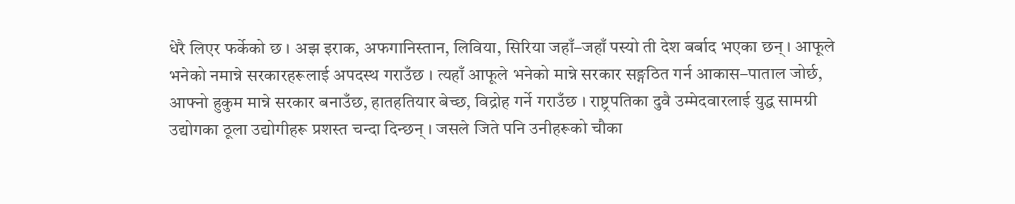धेरै लिएर फर्केको छ । अझ इराक, अफगानिस्तान, लिविया, सिरिया जहाँ–जहाँ पस्यो ती देश बर्बाद भएका छन् । आफूले भनेको नमान्ने सरकारहरूलाई अपदस्थ गराउँछ । त्यहाँ आफूले भनेको मान्ने सरकार सङ्गठित गर्न आकास–पाताल जोर्छ, आफ्नो हुकुम मान्ने सरकार बनाउँछ, हातहतियार बेच्छ, विद्रोह गर्ने गराउँछ । राष्ट्रपतिका दुवै उम्मेदवारलाई युद्ध सामग्री उद्योगका ठूला उद्योगीहरू प्रशस्त चन्दा दिन्छन् । जसले जिते पनि उनीहरूको चौका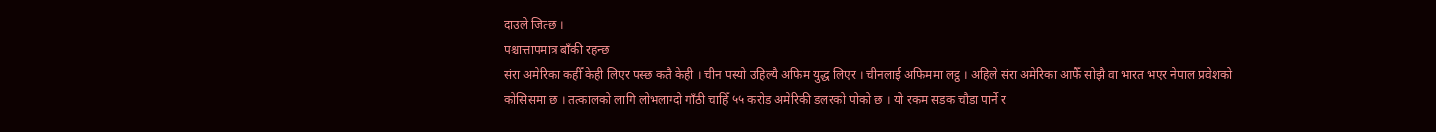दाउले जित्छ ।
पश्चात्तापमात्र बाँकी रहन्छ
संरा अमेरिका कहीँ केही लिएर पस्छ कतै केही । चीन पस्यो उहिल्यै अफिम युद्ध लिएर । चीनलाई अफिममा लट्ठ । अहिले संरा अमेरिका आफैँ सोझै वा भारत भएर नेपाल प्रवेशको कोसिसमा छ । तत्कालको लागि लोभलाग्दो गाँठी चाहिँ ५५ करोड अमेरिकी डलरको पोको छ । यो रकम सडक चौडा पार्ने र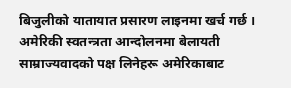बिजुलीको यातायात प्रसारण लाइनमा खर्च गर्छ । अमेरिकी स्वतन्त्रता आन्दोलनमा बेलायती साम्राज्यवादको पक्ष लिनेहरू अमेरिकाबाट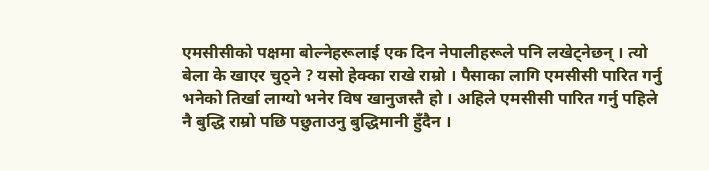एमसीसीको पक्षमा बोल्नेहरूलाई एक दिन नेपालीहरूले पनि लखेट्नेछन् । त्यो बेला के खाएर चुठ्ने ? यसो हेक्का राखे राम्रो । पैसाका लागि एमसीसी पारित गर्नु भनेको तिर्खा लाग्यो भनेर विष खानुजस्तै हो । अहिले एमसीसी पारित गर्नु पहिले नै बुद्धि राम्रो पछि पछुताउनु बुद्धिमानी हुँदैन ।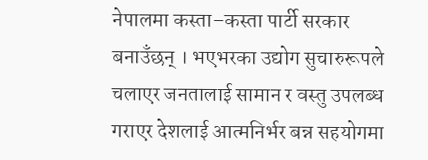नेपालमा कस्ता–कस्ता पार्टी सरकार बनाउँछन् । भएभरका उद्योग सुचारुरूपले चलाएर जनतालाई सामान र वस्तु उपलब्ध गराएर देशलाई आत्मनिर्भर बन्न सहयोगमा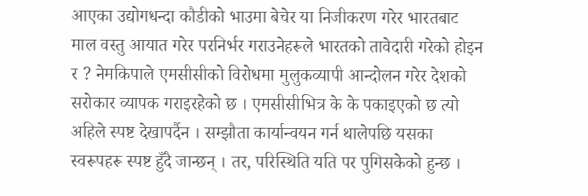आएका उद्योगधन्दा कौडीको भाउमा बेचेर या निजीकरण गरेर भारतबाट माल वस्तु आयात गरेर परनिर्भर गराउनेहरूले भारतको तावेदारी गरेको होइन र ? नेमकिपाले एमसीसीको विरोधमा मुलुकव्यापी आन्दोलन गरेर देशको सरोकार व्यापक गराइरहेको छ । एमसीसीभित्र के के पकाइएको छ त्यो अहिले स्पष्ट देखापर्दैन । सम्झौता कार्यान्वयन गर्न थालेपछि यसका स्वरूपहरू स्पष्ट हुँदै जान्छन् । तर, परिस्थिति यति पर पुगिसकेको हुन्छ ।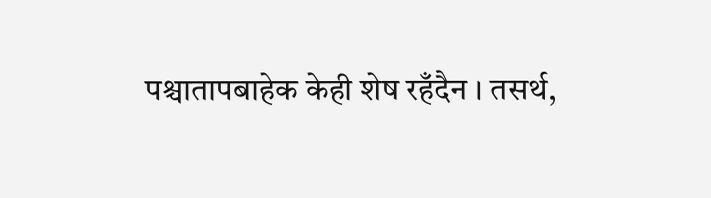पश्चातापबाहेक केही शेष रहँदैन । तसर्थ,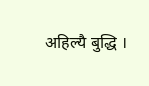अहिल्यै बुद्धि ।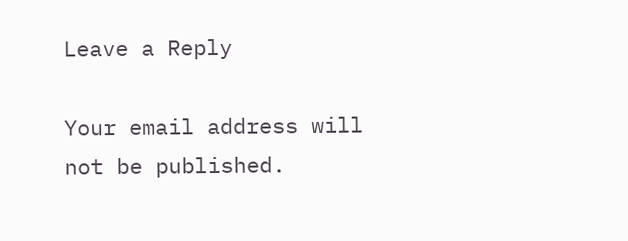Leave a Reply

Your email address will not be published.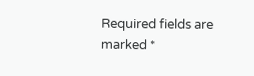Required fields are marked *